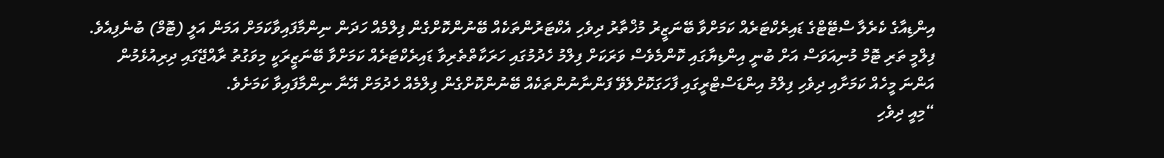އިންޑިއާގެ ކެރެލާ ސްޓޭޓްގެ ޑައިރެކްޓަރެއް ކަމަށްވާ ބޭނަޒީރު މުޚްތާރު ދިވެހި އެކްޓަރުންތަކެއް ބޭނުންކޮށްގެން ފިލްމެއް ހަދަން ނިންމާފައިވާކަމަށް އަމަން އަލީ (ޓޮމް) ބުނެފިއެވެ.
ފިލްމީ ތަރި ޓޮމް މުނިއަވަސް އަށް ބުނީ އިންޑިޔާގައި ކޮންމެވެސް ވަރަކަށް ފިލްމު ހެދުމުގައި ހަރަކާތްތެރިވާ ޑައިރެކްޓަރެއް ކަމަށްވާ ބޭނަޒީރަކީ މިވަގުތު ރާއްޖޭގައި ދިރިއުޅެމުން އަންނަ މީހެއް ކަމަށާއި ދިވެހި ފިލްމު އިންޑަސްޓްރީގައި ފާހަގަކޮށްލެވޭ ފަންނާނުންތަކެއް ބޭނުންކޮށްގެން ފިލްމެއް ހެދުމަށް އޭނާ ނިންމާފައިވާ ކަމަށެވެ.
“މިއީ ދިވެހި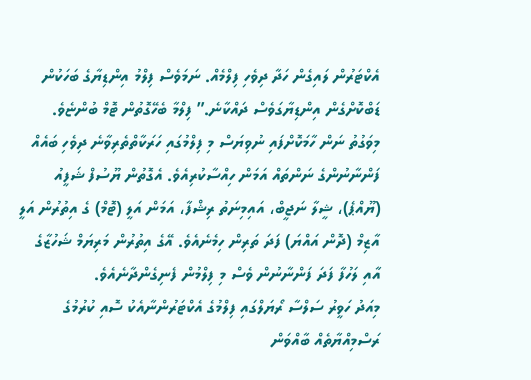އެކްޓަރުން ލައިގެން ހަދާ ދިވެހި ފިލްމެއް. ނަމަވެސް ފިލްމު އިންޑިޔާގެ ބަހަކުން ޑަބްކޮށްގެން އިންޑިޔާގަވެސް ދައްކާނެ.” ފިލްމާ ބެހޭގޮތުން ޓޮމް ބުންޏެވެ.
މިވަގުތު ނަން ހާމަކޮށްފައި ނުވިޔަސް މި ފިލްމުގައި ހަރަކާތްތެރިވާނެ ދިވެހި ބައެއް ފަންނާނުންގެ ނަންތައް އަމަން ހިއްސާކުރިއެވެ. އެގޮތުން ޔޫސުފް ޝަފީއު (ޔޫއްޕެ)، ޝީލާ ނަޖީބް، އައިމިނަތު ރިޝްފާ، އަމަން އަލީ (ޓޮމް) ގެ އިތުރުން އަލީ އާޒިމް (ދޮން އައްޔަ) ފަދަ ތަރިން ހިމެނެއެވެ. އޭގެ އިތުރުން މަރިޔަމް ޝަހުޒާގެ އާއި ލަހުފާ ފަދަ ފަންނާނުން ވެސް މި ފިލްމުން ފެނިގެންދާނެއެވެ.
މިއަދު ހަވީރު ސަލްސާ ރޯޔަލްގައި ފިލްމުގެ އެކްޓަރުންނާއެކު ސޮއި ކުރުމުގެ ރަސްމިއްޔާތެއް ބާއްވަން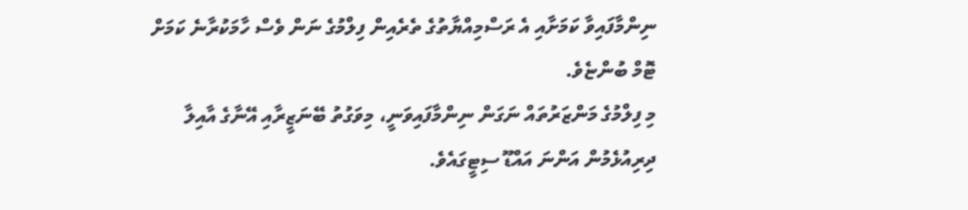ނިންމާފައިވާ ކަމަށާއި އެ ރަސްމިއްޔާތުގެ ތެރެއިން ފިލްމުގެ ނަން ވެސް ހާމަކުރާނެ ކަމަށް ޓޮމް ބުންޏެވެ.
މި ފިލްމުގެ މަންޒަރުތައް ނަގަން ނިންމާފައިވަނީ، މިވަގުތު ބޭނަޒީރާއި އޭނާގެ އާއިލާ ދިރިއުޅެމުން އަންނަ އައްޑޫ ސިޓީގައެވެ.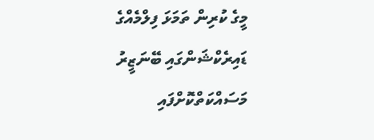މީގެ ކުރިން ތަމަޅަ ފިލްމެއްގެ ޑައިރެކްޝަންގައި ބޭނަޒީރު މަސައްކަތްކޮށްފައި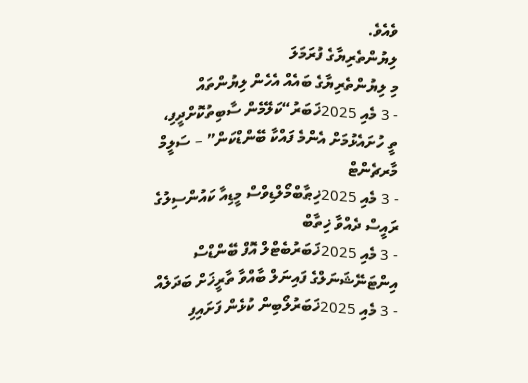ވެއެވެ.
ލިޔުންތެރިޔާގެ ފުރަމަލަ
މި ލިޔުންތެރިޔާގެ ބައެއް އެހެން ލިޔުންތައް
- 3 މެއި 2025ޚަބަރު“ކަލޭމެން ސާބިތުކޮށްދީފި، ތީ ހުށައެޅުމަށް އެންމެ ފައްކާ ބޭންޑްކަން” – ސަލީމް މާރޗެންޓް
- 3 މެއި 2025ޚިޠާބްމޯލްޑިވްސް މީޑިއާ ކައުންސިލުގެ ރައީސް ދެއްވާ ޚިތާބް
- 3 މެއި 2025ޚަބަރުބެޓްލް އޮފް ބޭންޑްސް އިންޓަނޭޝަނަލްގެ ފައިނަލް ބާއްވާ ތާރީޚަށް ބަދަލެއް
- 3 މެއި 2025ޚަބަރުލޯބިން ކުޅެން ފަށައިފި